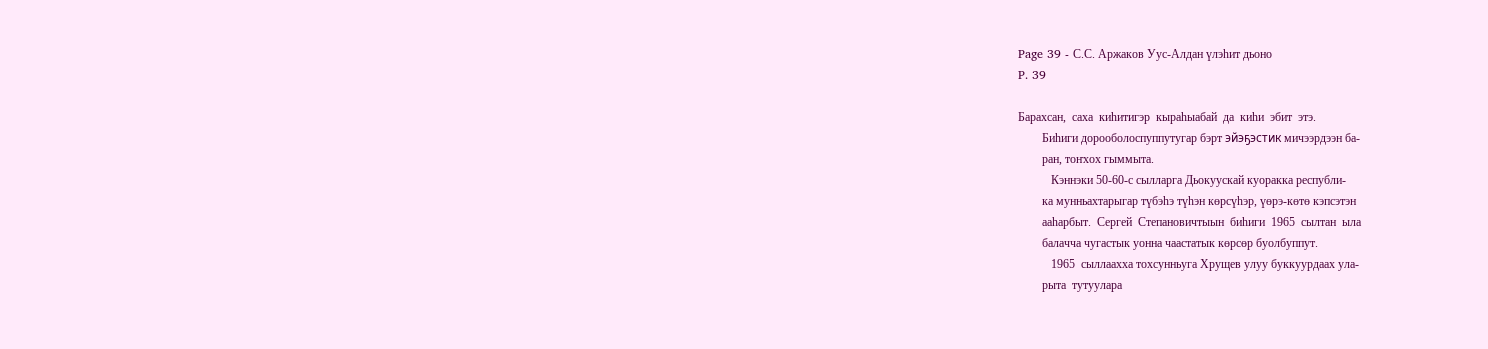Page 39 - С.С. Аржаков Уус-Алдан үлэһит дьоно
P. 39

Барахсан,  саха  киһитигэр  кыраһыабай  да  киһи  эбит  этэ.
        Биһиги дорооболоспуппутугар бэрт эйэҕэстик мичээрдээн ба-
        ран, тоҥхох гыммыта.
           Кэннэки 50-60-с сылларга Дьокуускай куоракка республи-
        ка мунньахтарыгар түбэһэ түһэн көрсүһэр, үөрэ-көтө кэпсэтэн
        ааһарбыт.  Сергей  Степановичтыын  биһиги  1965  сылтан  ыла
        балачча чугастык уонна чаастатык көрсөр буолбуппут.
           1965  сыллаахха тохсунньуга Хрущев улуу буккуурдаах ула-
        рыта  тутуулара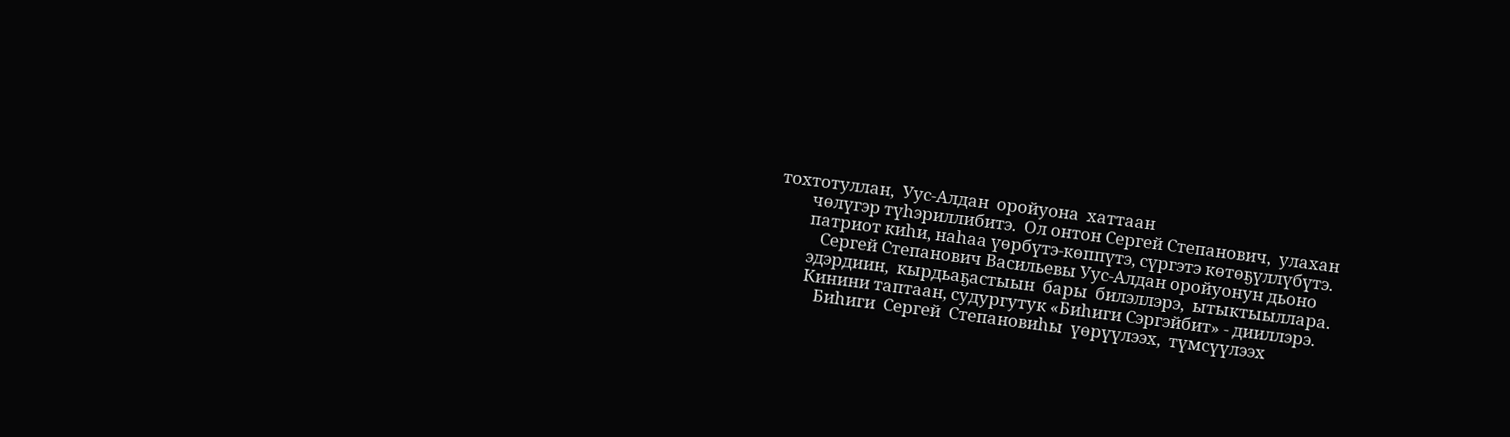тохтотуллан,  Уус-Алдан  оройуона  хаттаан
        чөлүгэр түһэриллибитэ.  Ол онтон Сергей Степанович,  улахан
        патриот киһи, наһаа үөрбүтэ-көппүтэ, сүргэтэ көтөҕүллүбүтэ.
           Сергей Степанович Васильевы Уус-Алдан оройуонун дьоно
        эдэрдиин,  кырдьаҕастыын  бары  билэллэрэ,  ытыктыыллара.
        Кинини таптаан, судургутук «Биһиги Сэргэйбит» - дииллэрэ.
           Биһиги  Сергей  Степановиһы  үөрүүлээх,  түмсүүлээх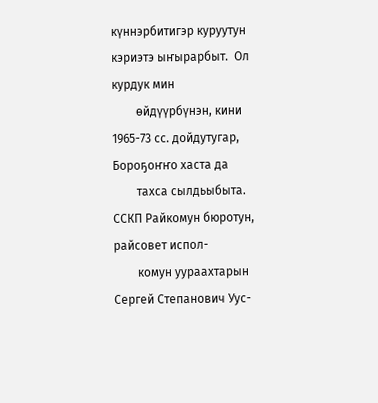күннэрбитигэр куруутун кэриэтэ ыҥырарбыт.  Ол  курдук мин
        өйдүүрбүнэн, кини 1965-73 сс. дойдутугар, Бороҕоҥҥо хаста да
        тахса сылдьыбыта. ССКП Райкомун бюротун, райсовет испол-
        комун уураахтарын Сергей Степанович Уус-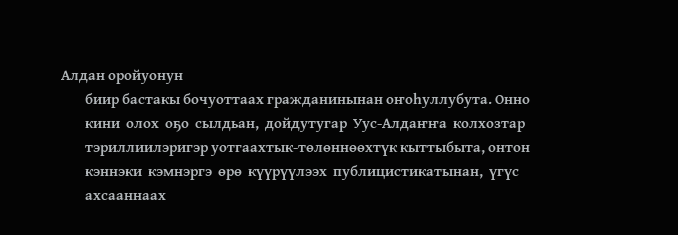Алдан оройуонун
        биир бастакы бочуоттаах гражданинынан оҥоһуллубута. Онно
        кини  олох  оҕо  сылдьан,  дойдутугар  Уус-Алдаҥҥа  колхозтар
        тэриллиилэригэр уотгаахтык-төлөннөөхтүк кыттыбыта, онтон
        кэннэки  кэмнэргэ  өрө  күүрүүлээх  публицистикатынан,  үгүс
        ахсааннаах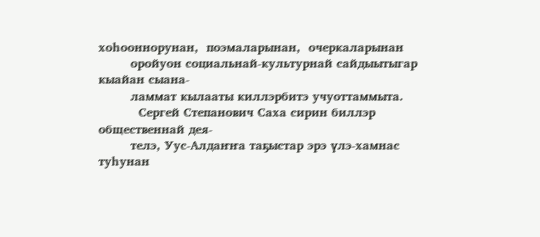хоһооннорунан,  поэмаларынан,  очеркаларынан
        оройуон социальнай-культурнай сайдыытыгар кыайан сыана-
        ламмат кылааты киллэрбитэ учуоттаммыта.
          Сергей Степанович Саха сирин биллэр общественнай дея-
        телэ, Уус-Алдаҥҥа таҕыстар эрэ үлэ-хамнас туһунан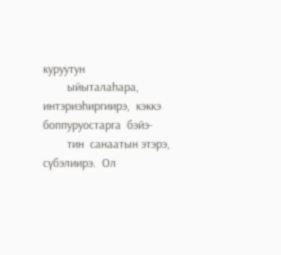куруутун
        ыйыталаһара,  интэриэһиргиирэ,  кэккэ  боппуруостарга  бэйэ-
        тин  санаатын этэрэ,  сүбэлиирэ.  Ол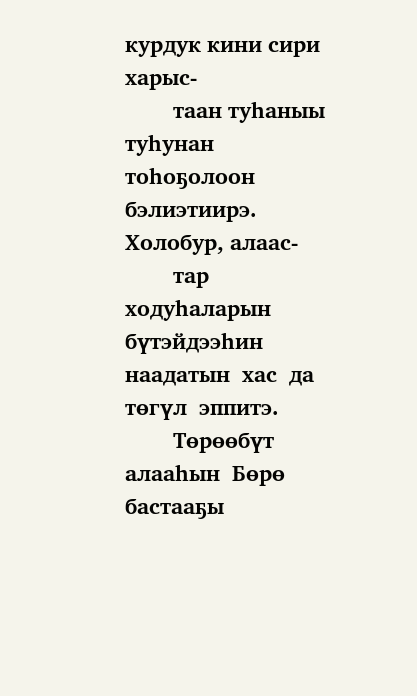курдук кини сири харыс-
        таан туһаныы туһунан тоһоҕолоон бэлиэтиирэ. Холобур, алаас-
        тар  ходуһаларын  бүтэйдээһин  наадатын  хас  да төгүл  эппитэ.
        Төрөөбүт  алааһын  Бөрө  бастааҕы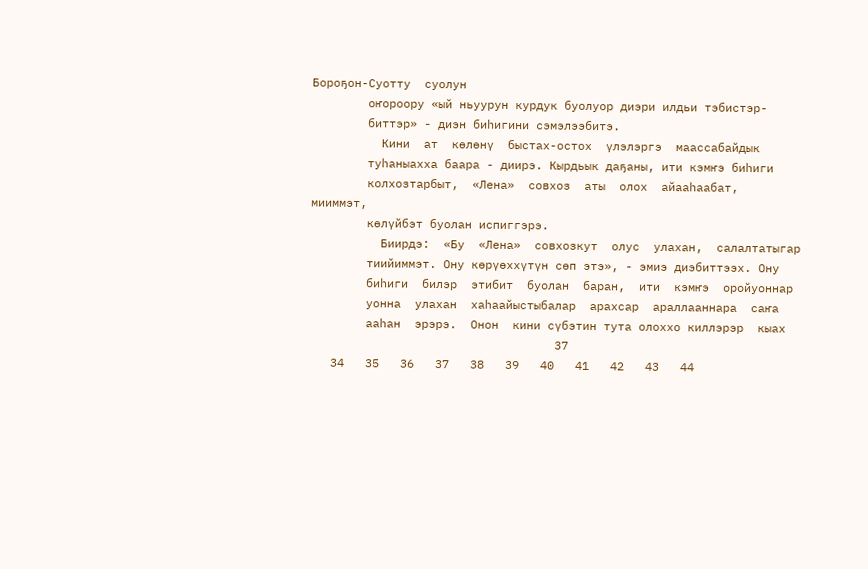Бороҕон-Суотту  суолун
        оҥороору «ый ньуурун курдук буолуор диэри илдьи тэбистэр-
        биттэр» - диэн биһигини сэмэлээбитэ.
          Кини  ат  көлөнү  быстах-остох  үлэлэргэ  маассабайдык
        туһаныахха баара - диирэ. Кырдьык даҕаны, ити кэмҥэ биһиги
        колхозтарбыт,  «Лена»  совхоз  аты  олох  айааһаабат,  мииммэт,
        көлүйбэт буолан испиггэрэ.
          Биирдэ:  «Бу  «Лена»  совхозкут  олус  улахан,  салалтатыгар
        тиийиммэт. Ону көрүөххүтүн сөп этэ», - эмиэ диэбиттээх. Ону
        биһиги  билэр  этибит  буолан  баран,  ити  кэмҥэ  оройуоннар
        уонна  улахан  хаһаайыстыбалар  арахсар  араллааннара  саҥа
        ааһан  эрэрэ.  Онон  кини сүбэтин тута олоххо киллэрэр  кыах
                                   37
   34   35   36   37   38   39   40   41   42   43   44